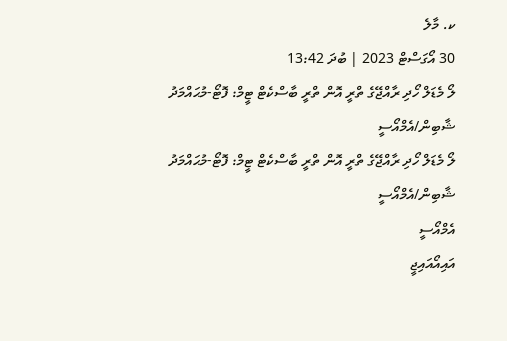ކ. މާލެ
30 އޯގަސްޓް 2023 | ބުދަ 13:42
ލޯ މެޑަލް ހޯދި ރާއްޖޭގެ ތްރީ އޮން ތްރީ ބާސްކެޓް ޓީމް: ފޮޓޯ-މުޙައްމަދު ޝާބިން/އެމްއޯސީ
ލޯ މެޑަލް ހޯދި ރާއްޖޭގެ ތްރީ އޮން ތްރީ ބާސްކެޓް ޓީމް: ފޮޓޯ-މުޙައްމަދު ޝާބިން/އެމްއޯސީ
އެމްއޯސީ
އައިއޯއައިޖީ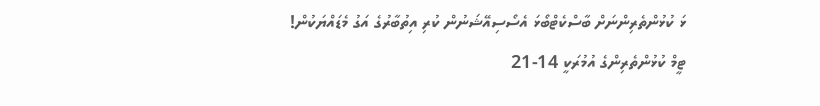ޅަ ކުޅުންތެރިންނަށް ބާސްކެޓްބޯޅަ އެސޯސިއޭޝަނުން ކުރި އިތުބާރުގެ އަގު މެޑައްޔަކުން!
ޓީމް ކުޅުންތެރިންގެ އުމުރަކީ 14-21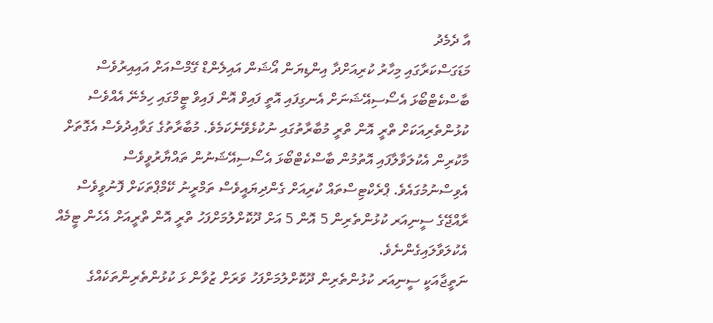އާ ދެމެދު
މަޑަގަސްކަރާގައި މިހާރު ކުރިއަށްދާ އިންޑިޔަން އޯޝަން އައިލެންޑް ގޭމްސްއަށް އައިއިރުވެސް ބާސްކެޓްބޯޅަ އެސޯސިއޭޝަނަށް އެނގިފައި އޮތީ ފައިވް އޮން ފައިވް ޓީމްގައި ހިމެނޭ އެއްވެސް ކުޅުންތެރިއަކަށް ތްރީ އޮން ތްރީ މުބާރާތުގައި ނުކުޅެވޭނެކަމެވެ. މުބާރާތުގެ ގަވާއިދުވެސް އެގޮތަށް މާކުރިން އެކުލަވާލާފައި އޮތުމުން ބާސްކެޓްބޯޅަ އެސޯސިއޭޝަނުން ތައްޔާރުވީވެސް އެވިސްނުމުގައެވެ. ޕްރެކްޓިސްތައް ކުރިއަށް ގެންދިޔައީވެސް ތަމްރީނު ކޭމްޕްތަކަށް ފޮނުވީވެސް ރާއްޖޭގެ ސީނިއަރ ކުޅުންތެރިން 5 އޮން 5 އަށް ދޫކޮށްލުމަށްފަހު ތްރީ އޮން ތްރީއަށް އެހެން ޓީމެއް އެކުލަވާލައިގެންނެވެ.
ނަތީޖާއަކީ ސީނިއަރ ކުޅުންތެރިން ދޫކޮށްލުމަށްފަހު ވަރަށް ޒުވާން ޅަ ކުޅުންތެރިންތަކެއްގެ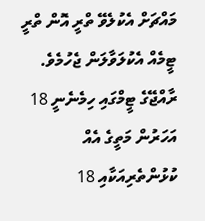މައްޗަށް އެކުލެވޭ ތްރީ އޮން ތްރީ ޓީމެއް އެކުލަވާލަން ޖެހުމެވެ. ރާއްޖޭގެ ޓީމްގައި ހިމެނެނީ 18 އަހަރުން މަތީގެ އެއް ކުޅުންތެރިއަކާއި 18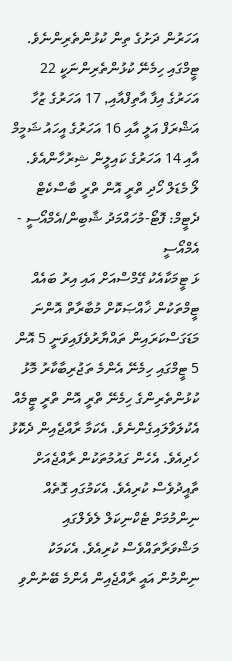އަހަރުން ދަށުގެ ތިން ކުޅުންތެރިންނެވެ. ޓީމްގައި ހިމެނޭ ކުޅުންތެރިންނަކީ 22 އަހަރުގެ އިފާ އާތިފްއާއި, 17 އަހަރުގެ ޒުހާ އަޝްރަފް އަލީ އާއި 16 އަހަރުގެ އީހައު ޝަމީމް އާއި 14 އަހަރުގެ ކައިލީން ޝިރުހާންއެވެ.
ލޯ މެޑަލް ހޯދި ތްރީ އޮން ތްރީ ބާސްކެޓް ދެޓީމް: ފޮޓޯ-މުހައްމަދު ޝާބިން/އެމްއޯސީ - އެމްއޯސީ
ޅަ ޓީމަކާއެކު ގޭމްސްއަށް އައި އިރު ބައެއް ޓީމްތަކުން ޚާއްޞަކޮށް މުބާރާތް އޮންނަ މަޑަގަސްކަރައިން ތައްޔާރުވެފައިވަނީ 5 އޮން 5 ޓީމްގައި ހިމެނޭ އެންމެ ތަޖުރިބާކާރު މޮޅު ކުޅުންތެރިންގެ ހިމެނޭ ތްރީ އޮން ތްރީ ޓީމެއް އެކުލަވާލައިގެންނެވެ. އެކަމާ ރާއްޖެއިން ދެކޮޅު ހެދިއެވެ. އެހެން ގައުމުތަކުން ރާއްޖެއަށް ތާއީދުވެސް ކުރިއެވެ. އެކަމުގައި ގޮތެއް ނިންމުމަށް ޓެކްނިކަލް ލެވެލްގައި މަޝްވަރާތައްވެސް ކުރިއެވެ. އެކަމަކު ނިންމުން އައީ ރާއްޖެއިން އެންމެ ބޭނުންވި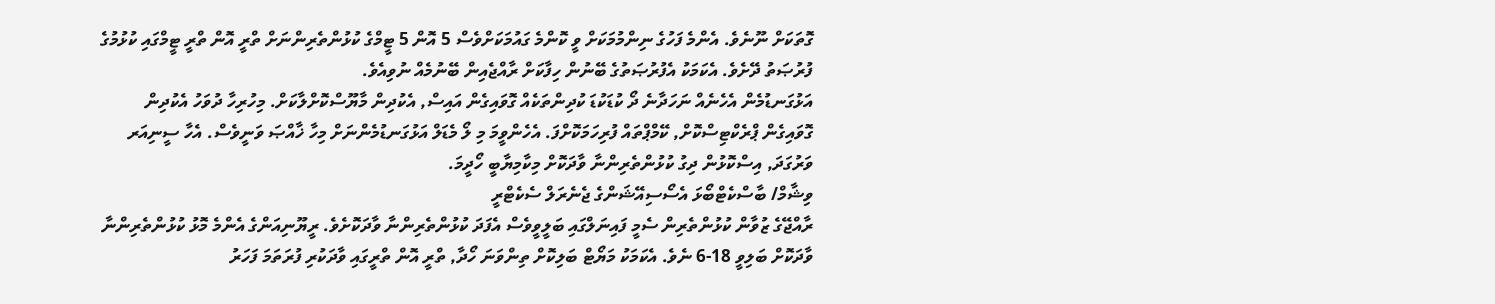ގޮތަކަށް ނޫނެވެ. އެންމެ ފަހުގެ ނިންމުމަކަށް ވީ ކޮންމެ ގައުމަކަށްވެސް 5 އޮން 5 ޓީމްގެ ކުޅުންތެރިންނަށް ތްރީ އޮން ތްރީ ޓީމްގައި ކުޅުމުގެ ފުރުޞަތު ދޭށެވެ. އެކަމަކު އެފުރުޞަތުގެ ބޭނުން ހިފާކަށް ރާއްޖެއިން ބޭނުމެއް ނުވިއެވެ.
އަޅުގަނޑުމެން އެހެނެއް ނަހަދާނެ ދޯ ކުޑަކުޑަ ކުދިންތަކެއް ގޮވައިގެން އައިސް, އެކުދިން މާޔޫސްކޮށްލާކަށް. މިހުރިހާ ދުވަހު އެކުދިން ގޮވައިގެން ޕްރެކްޓިސްކޮށް, ކޭމްޕްތައް ފުރިހަމަކޮށްފަ. އެހެންވީމަ މި ލޯ މެޑަލް އަޅުގަނޑުމެންނަށް މިހާ ޚާއްޞަ ވަނީވެސް. އެހާ ސީނިއަރ ވަރުގަދަ, އިސްކޮޅުން ދިގު ކުޅުންތެރިންނާ ވާދަކޮށް މިކާމިޔާބީ ހޯދީމަ.
ވިޝާމް/ ބާސްކެޓްބޯޅަ އެސޯސިއޭޝަންގެ ޖެނެރަލް ސެކެޓްރީ
ރާއްޖޭގެ ޒުވާން ކުޅުންތެރިން ސެމީ ފައިނަލްގައި ބަލީވީވެސް އެފަދަ ކުޅުންތެރިންނާ ވާދަކޮށެވެ. ރީޔޫނިއަންގެ އެންމެ މޮޅު ކުޅުންތެރިންނާ ވާދަކޮށް ބަލިވީ 18-6 ނެވެ. އެކަމަކު މަޔޯޓް ބަލިކޮށް ތިންވަނަ ހޯދާ, ތްރީ އޮން ތްރީގައި ވާދަކުރި ފުރަތަމަ ފަހަރު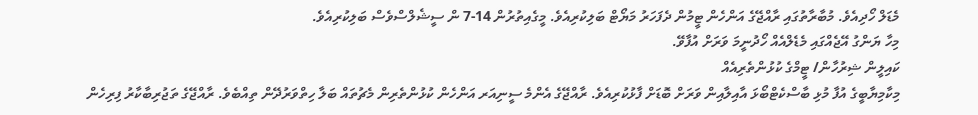މެޑަލް ހޯދިއެވެ. މުބާރާތުގައި ރާއްޖޭގެ އަންހެން ޓީމުން ދެފަހަރު މަޔޯޓް ބަލިކުރިއެވެ. މީގެއިތުރުން 14-7 ން ސީޝެލްސްވެސް ބަލިކުރިއެވެ.
މިހާ ޔަންގު އޭޖެއްގައި މެޑެލްއެއް ހޯދުނީމަ ވަރަށް އުފާވޭ.
ކައިލީން ޝިރުހާން/ ޓީމްގެ ކުޅުންތެރިއެއް
މިކާމިޔާބީގެ އުފާ މުޅި ބާސްކެޓްބޯޅަ އާއިލާއިން ވަރަށް ބޮޑަށް ފާޅުކުރިއެވެ. ރާއްޖޭގެ އެންމެ ސީނިއަރ އަންހެން ކުޅުންތެރިން މެޗުތައް ބަލާ ހިތްވަރުދޭން ތިއްބެވެ. ރާއްޖޭގެ ތަޖުރިބާކާރު ފިރިހެން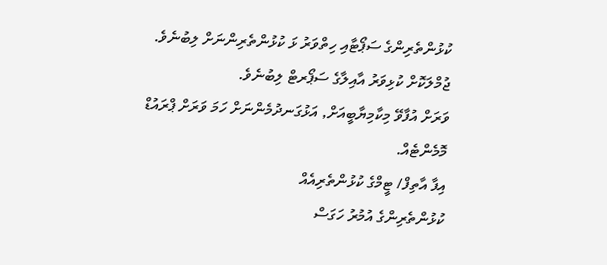ކުޅުންތެރިންގެ ސަޕޯޓާއި ހިތްވަރު ޅަ ކުޅުންތެރިންނަށް ލިބުނެވެ. ޖުމްލަކޮށް ކުޅިވަރު އާއިލާގެ ސަޕޯރޓް ލިބުނެވެ.
ވަރަށް އުފާވޭ މިކާމިޔާބީއަށް, އަޅުގަނދުމެންނަށް ހަމަ ވަރަށް ޕްރައުޑް މޮމެންޓެއް.
އިފާ އާތިފް/ ޓީމްގެ ކުޅުންތެރިއެއް
ކުޅުންތެރިންގެ އުމުރު ހަގަސް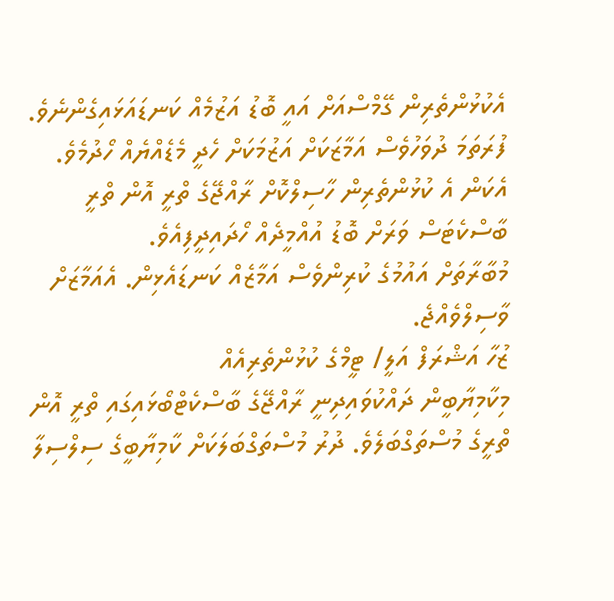އެކުޅުންތެރިން ގޭމްސްއަށް އައީ ބޮޑު އަޒުމެއް ކަނޑައަޅައިގެންނެވެ. ފުރަތަމަ ދުވަހުވެސް އަމާޒަކަށް އަޒުމަކަށް ހެދީ މެޑެއްޔެއް ހޯދުމެވެ. އެކަން އެ ކުޅުންތެރިން ހާސިލްކޮށް ރާއްޖޭގެ ތްރީ އޮން ތްރީ ބާސްކެޓަސް ވަރަށް ބޮޑު އުއްމީދެއް ހޯދައިދީފިއެވެ.
މުބާރާތަށް އައުމުގެ ކުރިންވެސް އަމާޒެއް ކަނޑައެޅިން. އެއަމާޒަށް ވާސިލްވެއްޖެ.
ޒުހާ އަޝްރަފް އަލީ/ ޓީމްގެ ކުޅުންތެރިއެއް
މިކާމިޔާބީން ދައްކުވައިދިނީ ރާއްޖޭގެ ބާސްކެޓްބޯޅައިގައި ތްރީ އޮން ތްރީގެ މުސްތަގްބަލެވެ. ދުރު މުސްތަގްބަލަކަށް ކާމިޔާބީގެ ސިލްސިލާ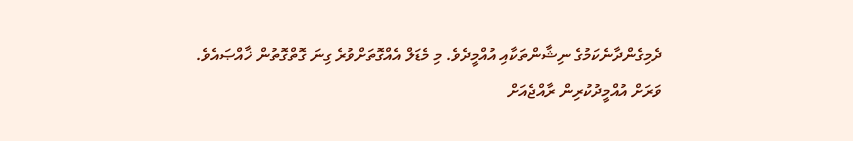ދެމިގެންދާނެކަމުގެ ނިޝާންތަކާއި އުއްމީދެވެ. މި މެޑަލް އެއްގޮތަށްވުރެ ގިނަ ގޮތްގޮތުން ޚާއްޞައެވެ.
ވަރަށް އުއްމީދުކުރިން ރާއްޖެއަށް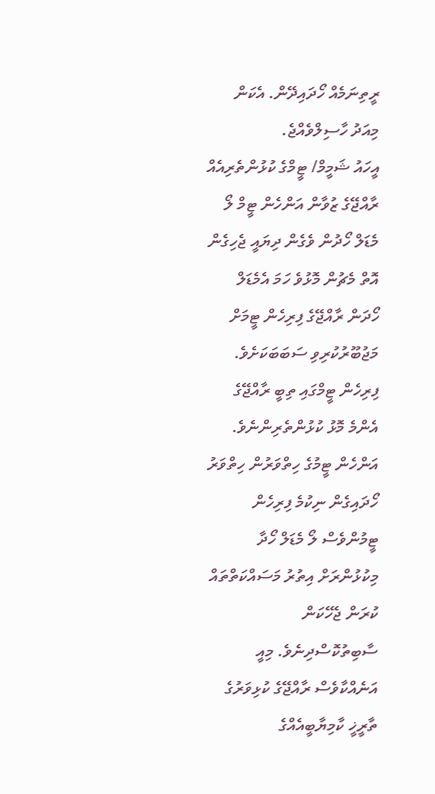ރީތިނަމެއް ހޯދައިދޭން. އެކަން މިއަދު ހާސިލްވެއްޖެ.
އީހައު ޝަމީމް/ ޓީމްގެ ކުޅުންތެރިއެއް
ރާއްޖޭގެ ޒުވާން އަންހެން ޓީމް ލޯ މެޑަލް ހޯދުން ވެގެން ދިޔައީ ޖެހިގެން އޮތް މެޗުން މޮޅުވެ ހަމަ އެމެޑަލް ހޯދަން ރާއްޖޭގެ ފިރިހެން ޓީމަށް މަޖުބޫރުކުރިވި ސަބަބަކަށެވެ. ފިރިހެން ޓީމްގައި ތިބީ ރާއްޖޭގެ އެންމެ މޮޅު ކުޅުންތެރިންނެވެ. އަންހެން ޓީމުގެ ހިތްވަރުން ހިތްވަރު ހޯދައިގެން ނިކުމެ ފިރިހެން ޓީމުންވެސް ލޯ މެޑަލް ހޯދާ މިކުޅުންރަށް އިތުރު މަސައްކަތްތައް ކުރަން ޖެހޭކަން ސާބިތުކޮސްދިނެވެ. މިއީ އަނެއްކާވެސް ރާއްޖޭގެ ކުޅިވަރުގެ ތާރީޚީ ކާމިޔާބީއެއްގެ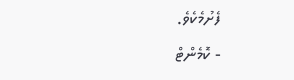ފެށުމެކެވެ.
- ކޮމެންޓް